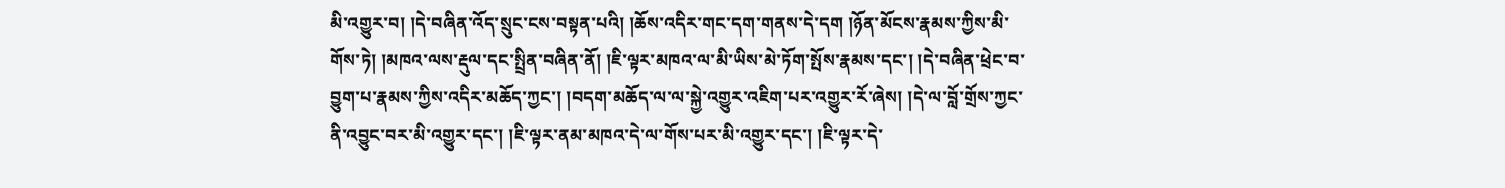མི་འགྱུར་བ། །དེ་བཞིན་འོད་སྲུང་ངས་བསྟན་པའི། །ཆོས་འདིར་གང་དག་གནས་དེ་དག །ཉོན་མོངས་རྣམས་ཀྱིས་མི་གོས་ཏེ། །མཁའ་ལས་རྡུལ་དང་སྤྲིན་བཞིན་ནོ། །ཇི་ལྟར་མཁའ་ལ་མི་ཡིས་མེ་ཏོག་སྤོས་རྣམས་དང་། །དེ་བཞིན་ཕྲེང་བ་བྱུག་པ་རྣམས་ཀྱིས་འདིར་མཆོད་ཀྱང་། །བདག་མཆོད་ལ་ལ་སྐྱེ་འགྱུར་འཇིག་པར་འགྱུར་རོ་ཞེས། །དེ་ལ་བློ་གྲོས་ཀྱང་ནི་འབྱུང་བར་མི་འགྱུར་དང་། །ཇི་ལྟར་ནམ་མཁའ་དེ་ལ་གོས་པར་མི་འགྱུར་དང་། །ཇི་ལྟར་དེ་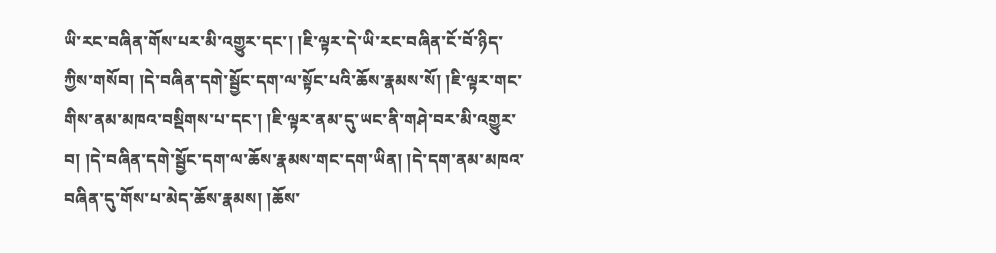ཡི་རང་བཞིན་གོས་པར་མི་འགྱུར་དང་། །ཇི་ལྟར་དེ་ཡི་རང་བཞིན་ངོ་བོ་ཉིད་ཀྱིས་གསོབ། །དེ་བཞིན་དགེ་སྦྱོང་དག་ལ་སྟོང་པའི་ཆོས་རྣམས་སོ། །ཇི་ལྟར་གང་གིས་ནམ་མཁའ་བསྡིགས་པ་དང་། །ཇི་ལྟར་ནམ་དུ་ཡང་ནི་གཤེ་བར་མི་འགྱུར་བ། །དེ་བཞིན་དགེ་སྦྱོང་དག་ལ་ཆོས་རྣམས་གང་དག་ཡིན། །དེ་དག་ནམ་མཁའ་བཞིན་དུ་གོས་པ་མེད་ཆོས་རྣམས། །ཆོས་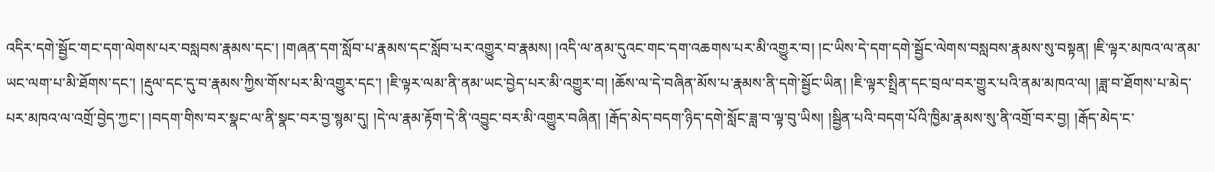འདིར་དགེ་སྦྱོང་གང་དག་ལེགས་པར་བསླབས་རྣམས་དང་། །གཞན་དག་སློབ་པ་རྣམས་དང་སློབ་པར་འགྱུར་བ་རྣམས། །འདི་ལ་ནམ་དུའང་གང་དག་འཆགས་པར་མི་འགྱུར་བ། །ང་ཡིས་དེ་དག་དགེ་སྦྱོང་ལེགས་བསླབས་རྣམས་སུ་བསྟན། །ཇི་ལྟར་མཁའ་ལ་ནམ་ཡང་ལག་པ་མི་ཐོགས་དང་། །རྡུལ་དང་དུ་བ་རྣམས་ཀྱིས་གོས་པར་མི་འགྱུར་དང་། །ཇི་ལྟར་ལམ་ནི་ནམ་ཡང་བྱེད་པར་མི་འགྱུར་བ། །ཆོས་ལ་དེ་བཞིན་མོས་པ་རྣམས་ནི་དགེ་སྦྱོང་ཡིན། །ཇི་ལྟར་སྤྲིན་དང་བྲལ་བར་གྱུར་པའི་ནམ་མཁའ་ལ། །ཟླ་བ་ཐོགས་པ་མེད་པར་མཁའ་ལ་འགྲོ་བྱེད་ཀྱང་། །བདག་གིས་བར་སྣང་ལ་ནི་སྣང་བར་བྱ་སྙམ་དུ། །དེ་ལ་རྣམ་རྟོག་དེ་ནི་འབྱུང་བར་མི་འགྱུར་བཞིན། །རྒོད་མེད་བདག་ཉིད་དགེ་སློང་ཟླ་བ་ལྟ་བུ་ཡིས། །སྦྱིན་པའི་བདག་པོའི་ཁྱིམ་རྣམས་སུ་ནི་འགྲོ་བར་བྱ། །རྒོད་མེད་ང་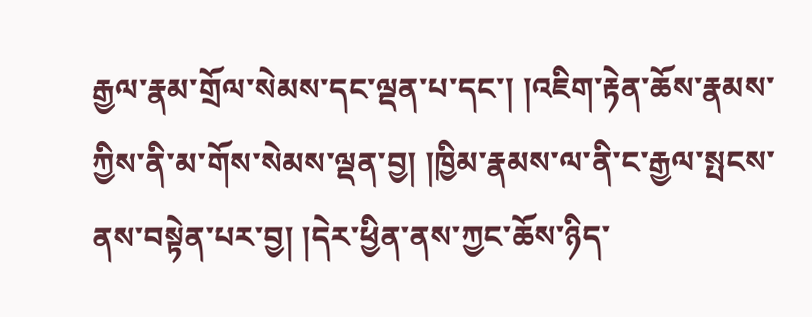རྒྱལ་རྣམ་གྲོལ་སེམས་དང་ལྡན་པ་དང་། །འཇིག་རྟེན་ཆོས་རྣམས་ཀྱིས་ནི་མ་གོས་སེམས་ལྡན་བྱ། །ཁྱིམ་རྣམས་ལ་ནི་ང་རྒྱལ་སྤངས་ནས་བསྟེན་པར་བྱ། །དེར་ཕྱིན་ནས་ཀྱང་ཆོས་ཉིད་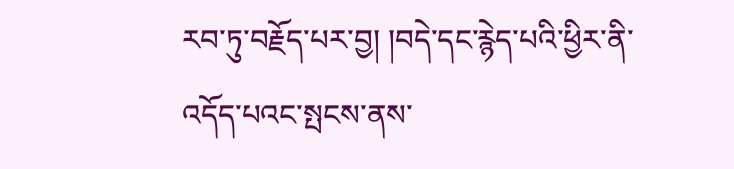རབ་ཏུ་བརྗོད་པར་བྱ། །བདེ་དང་རྙེད་པའི་ཕྱིར་ནི་འདོད་པའང་སྤངས་ནས་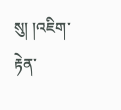སུ། །འཇིག་རྟེན་